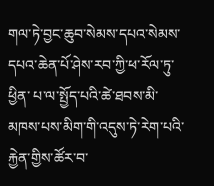གལ་ཏེ་བྱང་ཆུབ་སེམས་དཔའ་སེམས་དཔའ་ཆེན་པོ་ཤེས་རབ་ཀྱི་ཕ་རོལ་ཏུ་ཕྱིན་ པ་ལ་སྤྱོད་པའི་ཚེ་ཐབས་མི་མཁས་པས་མིག་གི་འདུས་ཏེ་རེག་པའི་རྐྱེན་གྱིས་ཚོར་བ་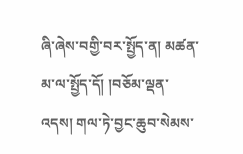ཞི་ཞེས་བགྱི་བར་སྤྱོད་ན། མཚན་མ་ལ་སྤྱོད་དོ། །བཅོམ་ལྡན་འདས། གལ་ཏེ་བྱང་ཆུབ་སེམས་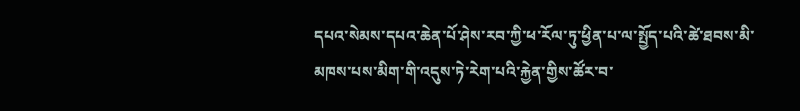དཔའ་སེམས་དཔའ་ཆེན་པོ་ཤེས་རབ་ཀྱི་ཕ་རོལ་ཏུ་ཕྱིན་པ་ལ་སྤྱོད་པའི་ཚེ་ཐབས་མི་མཁས་པས་མིག་གི་འདུས་ཏེ་རེག་པའི་རྐྱེན་གྱིས་ཚོར་བ་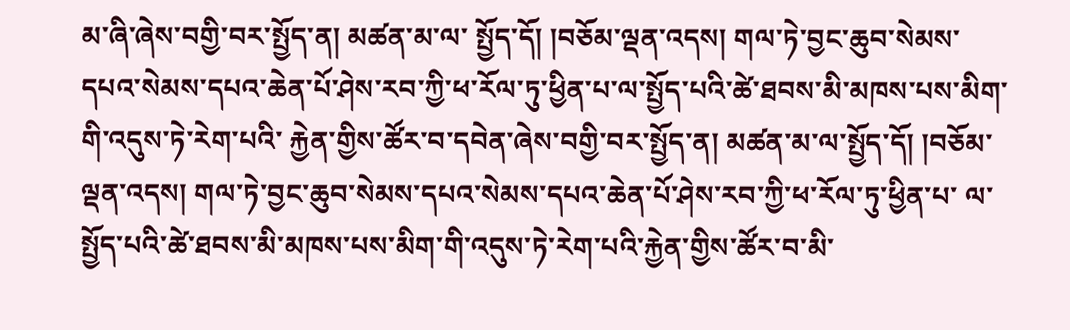མ་ཞི་ཞེས་བགྱི་བར་སྤྱོད་ན། མཚན་མ་ལ་ སྤྱོད་དོ། །བཅོམ་ལྡན་འདས། གལ་ཏེ་བྱང་ཆུབ་སེམས་དཔའ་སེམས་དཔའ་ཆེན་པོ་ཤེས་རབ་ཀྱི་ཕ་རོལ་ཏུ་ཕྱིན་པ་ལ་སྤྱོད་པའི་ཚེ་ཐབས་མི་མཁས་པས་མིག་གི་འདུས་ཏེ་རེག་པའི་ རྐྱེན་གྱིས་ཚོར་བ་དབེན་ཞེས་བགྱི་བར་སྤྱོད་ན། མཚན་མ་ལ་སྤྱོད་དོ། །བཅོམ་ལྡན་འདས། གལ་ཏེ་བྱང་ཆུབ་སེམས་དཔའ་སེམས་དཔའ་ཆེན་པོ་ཤེས་རབ་ཀྱི་ཕ་རོལ་ཏུ་ཕྱིན་པ་ ལ་སྤྱོད་པའི་ཚེ་ཐབས་མི་མཁས་པས་མིག་གི་འདུས་ཏེ་རེག་པའི་རྐྱེན་གྱིས་ཚོར་བ་མི་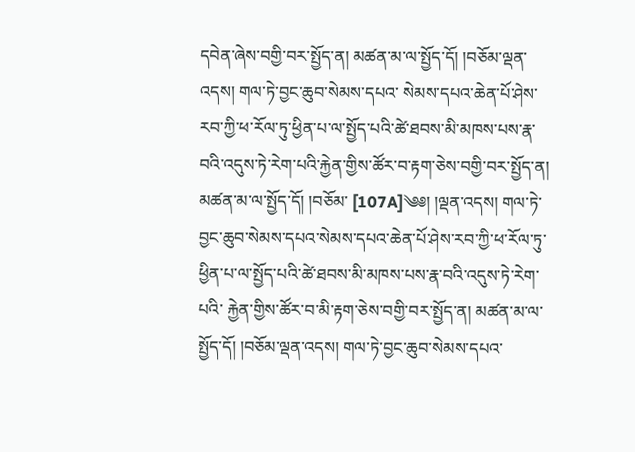དབེན་ཞེས་བགྱི་བར་སྤྱོད་ན། མཚན་མ་ལ་སྤྱོད་དོ། །བཅོམ་ལྡན་འདས། གལ་ཏེ་བྱང་ཆུབ་སེམས་དཔའ་ སེམས་དཔའ་ཆེན་པོ་ཤེས་རབ་ཀྱི་ཕ་རོལ་ཏུ་ཕྱིན་པ་ལ་སྤྱོད་པའི་ཚེ་ཐབས་མི་མཁས་པས་རྣ་བའི་འདུས་ཏེ་རེག་པའི་རྐྱེན་གྱིས་ཚོར་བ་རྟག་ཅེས་བགྱི་བར་སྤྱོད་ན། མཚན་མ་ལ་སྤྱོད་དོ། །བཅོམ་ [107A]༄༅། །ལྡན་འདས། གལ་ཏེ་བྱང་ཆུབ་སེམས་དཔའ་སེམས་དཔའ་ཆེན་པོ་ཤེས་རབ་ཀྱི་ཕ་རོལ་ཏུ་ཕྱིན་པ་ལ་སྤྱོད་པའི་ཚེ་ཐབས་མི་མཁས་པས་རྣ་བའི་འདུས་ཏེ་རེག་པའི་ རྐྱེན་གྱིས་ཚོར་བ་མི་རྟག་ཅེས་བགྱི་བར་སྤྱོད་ན། མཚན་མ་ལ་སྤྱོད་དོ། །བཅོམ་ལྡན་འདས། གལ་ཏེ་བྱང་ཆུབ་སེམས་དཔའ་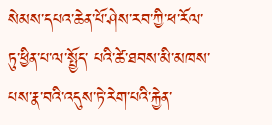སེམས་དཔའ་ཆེན་པོ་ཤེས་རབ་ཀྱི་ཕ་རོལ་ཏུ་ཕྱིན་པ་ལ་སྤྱོད་ པའི་ཚེ་ཐབས་མི་མཁས་པས་རྣ་བའི་འདུས་ཏེ་རེག་པའི་རྐྱེན་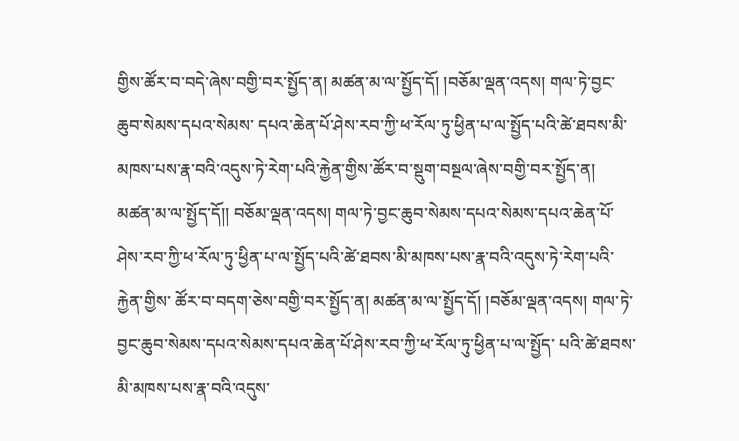གྱིས་ཚོར་བ་བདེ་ཞེས་བགྱི་བར་སྤྱོད་ན། མཚན་མ་ལ་སྤྱོད་དོ། །བཅོམ་ལྡན་འདས། གལ་ཏེ་བྱང་ཆུབ་སེམས་དཔའ་སེམས་ དཔའ་ཆེན་པོ་ཤེས་རབ་ཀྱི་ཕ་རོལ་ཏུ་ཕྱིན་པ་ལ་སྤྱོད་པའི་ཚེ་ཐབས་མི་མཁས་པས་རྣ་བའི་འདུས་ཏེ་རེག་པའི་རྐྱེན་གྱིས་ཚོར་བ་སྡུག་བསྔལ་ཞེས་བགྱི་བར་སྤྱོད་ན། མཚན་མ་ལ་སྤྱོད་དོ།། བཅོམ་ལྡན་འདས། གལ་ཏེ་བྱང་ཆུབ་སེམས་དཔའ་སེམས་དཔའ་ཆེན་པོ་ཤེས་རབ་ཀྱི་ཕ་རོལ་ཏུ་ཕྱིན་པ་ལ་སྤྱོད་པའི་ཚེ་ཐབས་མི་མཁས་པས་རྣ་བའི་འདུས་ཏེ་རེག་པའི་རྐྱེན་གྱིས་ ཚོར་བ་བདག་ཅེས་བགྱི་བར་སྤྱོད་ན། མཚན་མ་ལ་སྤྱོད་དོ། །བཅོམ་ལྡན་འདས། གལ་ཏེ་བྱང་ཆུབ་སེམས་དཔའ་སེམས་དཔའ་ཆེན་པོ་ཤེས་རབ་ཀྱི་ཕ་རོལ་ཏུ་ཕྱིན་པ་ལ་སྤྱོད་ པའི་ཚེ་ཐབས་མི་མཁས་པས་རྣ་བའི་འདུས་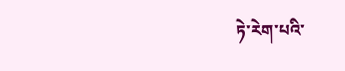ཏེ་རེག་པའི་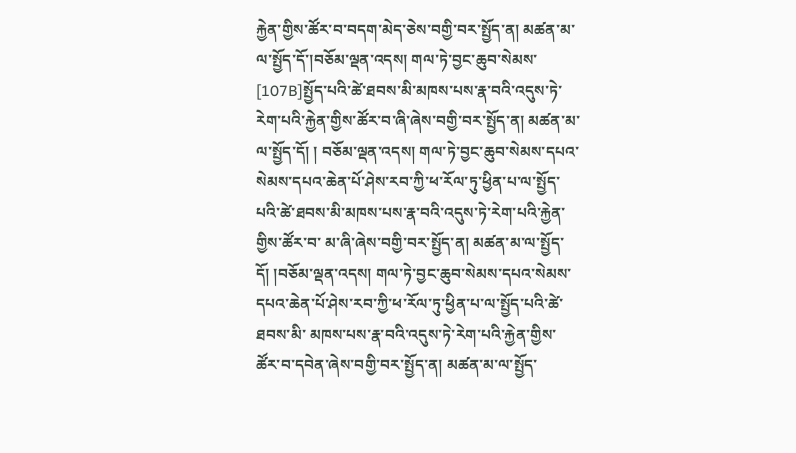རྐྱེན་གྱིས་ཚོར་བ་བདག་མེད་ཅེས་བགྱི་བར་སྤྱོད་ན། མཚན་མ་ལ་སྤྱོད་དོ་།བཅོམ་ལྡན་འདས། གལ་ཏེ་བྱང་ཆུབ་སེམས་ [107B]སྤྱོད་པའི་ཚེ་ཐབས་མི་མཁས་པས་རྣ་བའི་འདུས་ཏེ་རེག་པའི་རྐྱེན་གྱིས་ཚོར་བ་ཞི་ཞེས་བགྱི་བར་སྤྱོད་ན། མཚན་མ་ལ་སྤྱོད་དོ། ། བཅོམ་ལྡན་འདས། གལ་ཏེ་བྱང་ཆུབ་སེམས་དཔའ་སེམས་དཔའ་ཆེན་པོ་ཤེས་རབ་ཀྱི་ཕ་རོལ་ཏུ་ཕྱིན་པ་ལ་སྤྱོད་པའི་ཚེ་ཐབས་མི་མཁས་པས་རྣ་བའི་འདུས་ཏེ་རེག་པའི་རྐྱེན་གྱིས་ཚོར་བ་ མ་ཞི་ཞེས་བགྱི་བར་སྤྱོད་ན། མཚན་མ་ལ་སྤྱོད་དོ། །བཅོམ་ལྡན་འདས། གལ་ཏེ་བྱང་ཆུབ་སེམས་དཔའ་སེམས་དཔའ་ཆེན་པོ་ཤེས་རབ་ཀྱི་ཕ་རོལ་ཏུ་ཕྱིན་པ་ལ་སྤྱོད་པའི་ཚེ་ཐབས་མི་ མཁས་པས་རྣ་བའི་འདུས་ཏེ་རེག་པའི་རྐྱེན་གྱིས་ཚོར་བ་དབེན་ཞེས་བགྱི་བར་སྤྱོད་ན། མཚན་མ་ལ་སྤྱོད་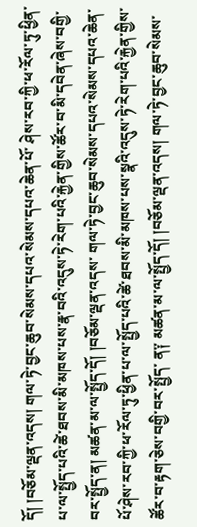དོ། །བཅོམ་ལྡན་འདས། གལ་ཏེ་བྱང་ཆུབ་སེམས་དཔའ་སེམས་དཔའ་ཆེན་པོ་ ཤེས་རབ་ཀྱི་ཕ་རོལ་ཏུ་ཕྱིན་པ་ལ་སྤྱོད་པའི་ཚེ་ཐབས་མི་མཁས་པས་རྣ་བའི་འདུས་ཏེ་རེག་པའི་རྐྱེན་གྱིས་ཚོར་བ་མི་དབེན་ཞེས་བགྱི་བར་སྤྱོད་ན། མཚན་མ་ལ་སྤྱོད་དོ། །བཅོམ་ལྡན་འདས་ གལ་ཏེ་བྱང་ཆུབ་སེམས་དཔའ་སེམས་དཔའ་ཆེན་པོ་ཤེས་རབ་ཀྱི་ཕ་རོལ་ཏུ་ཕྱིན་པ་ལ་སྤྱོད་པའི་ཚེ་ཐབས་མི་མཁས་པས་སྣའི་འདུས་ཏེ་རེག་པའི་རྐྱེན་གྱིས་ཚོར་བ་རྟག་ཅེས་བགྱི་བར་སྤྱོད་ ན༑ མཚན་མ་ལ་སྤྱོད་དོ། །བཅོམ་ལྡན་འདས། གལ་ཏེ་བྱང་ཆུབ་སེམས་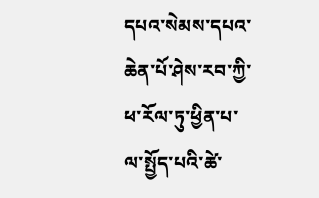དཔའ་སེམས་དཔའ་ཆེན་པོ་ཤེས་རབ་ཀྱི་ཕ་རོལ་ཏུ་ཕྱིན་པ་ལ་སྤྱོད་པའི་ཚེ་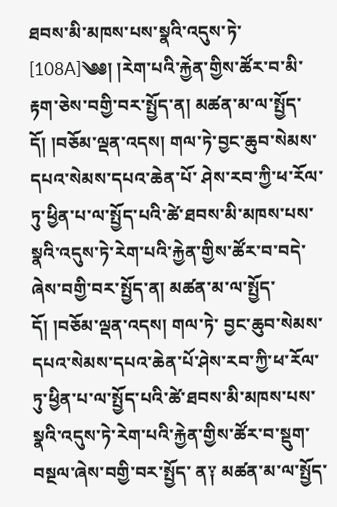ཐབས་མི་མཁས་པས་སྣའི་འདུས་ཏེ་ [108A]༄༅། །རེག་པའི་རྐྱེན་གྱིས་ཚོར་བ་མི་རྟག་ཅེས་བགྱི་བར་སྤྱོད་ན། མཚན་མ་ལ་སྤྱོད་དོ། །བཅོམ་ལྡན་འདས། གལ་ཏེ་བྱང་ཆུབ་སེམས་དཔའ་སེམས་དཔའ་ཆེན་པོ་ ཤེས་རབ་ཀྱི་ཕ་རོལ་ཏུ་ཕྱིན་པ་ལ་སྤྱོད་པའི་ཚེ་ཐབས་མི་མཁས་པས་སྣའི་འདུས་ཏེ་རེག་པའི་རྐྱེན་གྱིས་ཚོར་བ་བདེ་ཞེས་བགྱི་བར་སྤྱོད་ན། མཚན་མ་ལ་སྤྱོད་དོ། །བཅོམ་ལྡན་འདས། གལ་ཏེ་ བྱང་ཆུབ་སེམས་དཔའ་སེམས་དཔའ་ཆེན་པོ་ཤེས་རབ་ཀྱི་ཕ་རོལ་ཏུ་ཕྱིན་པ་ལ་སྤྱོད་པའི་ཚེ་ཐབས་མི་མཁས་པས་སྣའི་འདུས་ཏེ་རེག་པའི་རྐྱེན་གྱིས་ཚོར་བ་སྡུག་བསྔལ་ཞེས་བགྱི་བར་སྤྱོད་ ན༑ མཚན་མ་ལ་སྤྱོད་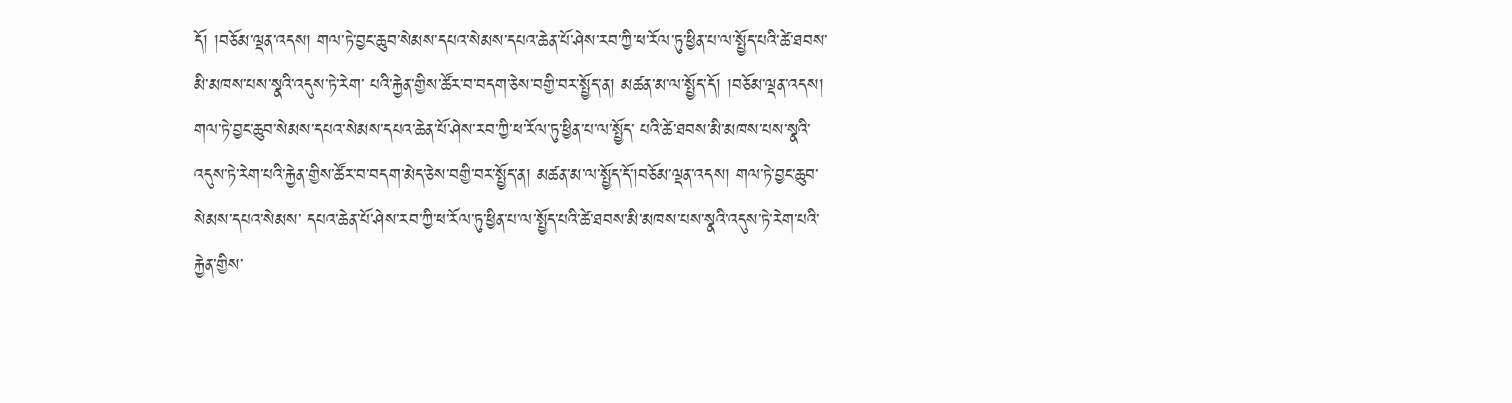དོ། །བཅོམ་ལྡན་འདས། གལ་ཏེ་བྱང་ཆུབ་སེམས་དཔའ་སེམས་དཔའ་ཆེན་པོ་ཤེས་རབ་ཀྱི་ཕ་རོལ་ཏུ་ཕྱིན་པ་ལ་སྤྱོད་པའི་ཚེ་ཐབས་མི་མཁས་པས་སྣའི་འདུས་ཏེ་རེག་ པའི་རྐྱེན་གྱིས་ཚོར་བ་བདག་ཅེས་བགྱི་བར་སྤྱོད་ན། མཚན་མ་ལ་སྤྱོད་དོ། །བཅོམ་ལྡན་འདས། གལ་ཏེ་བྱང་ཆུབ་སེམས་དཔའ་སེམས་དཔའ་ཆེན་པོ་ཤེས་རབ་ཀྱི་ཕ་རོལ་ཏུ་ཕྱིན་པ་ལ་སྤྱོད་ པའི་ཚེ་ཐབས་མི་མཁས་པས་སྣའི་འདུས་ཏེ་རེག་པའི་རྐྱེན་གྱིས་ཚོར་བ་བདག་མེད་ཅེས་བགྱི་བར་སྤྱོད་ན། མཚན་མ་ལ་སྤྱོད་དོ་།བཅོམ་ལྡན་འདས། གལ་ཏེ་བྱང་ཆུབ་སེམས་དཔའ་སེམས་ དཔའ་ཆེན་པོ་ཤེས་རབ་ཀྱི་ཕ་རོལ་ཏུ་ཕྱིན་པ་ལ་སྤྱོད་པའི་ཚེ་ཐབས་མི་མཁས་པས་སྣའི་འདུས་ཏེ་རེག་པའི་རྐྱེན་གྱིས་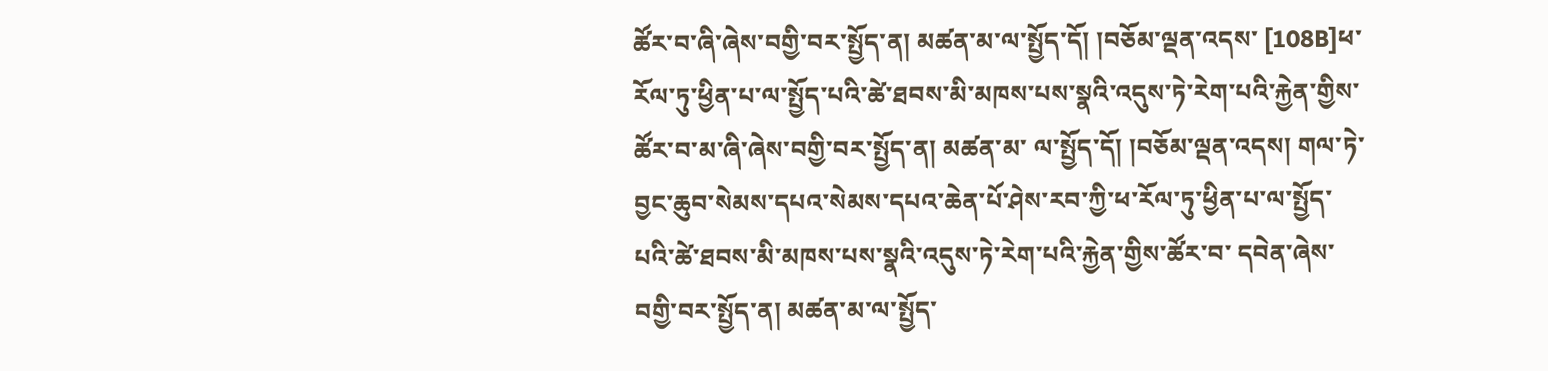ཚོར་བ་ཞི་ཞེས་བགྱི་བར་སྤྱོད་ན། མཚན་མ་ལ་སྤྱོད་དོ། །བཅོམ་ལྡན་འདས་ [108B]ཕ་རོལ་ཏུ་ཕྱིན་པ་ལ་སྤྱོད་པའི་ཚེ་ཐབས་མི་མཁས་པས་སྣའི་འདུས་ཏེ་རེག་པའི་རྐྱེན་གྱིས་ཚོར་བ་མ་ཞི་ཞེས་བགྱི་བར་སྤྱོད་ན། མཚན་མ་ ལ་སྤྱོད་དོ། །བཅོམ་ལྡན་འདས། གལ་ཏེ་བྱང་ཆུབ་སེམས་དཔའ་སེམས་དཔའ་ཆེན་པོ་ཤེས་རབ་ཀྱི་ཕ་རོལ་ཏུ་ཕྱིན་པ་ལ་སྤྱོད་པའི་ཚེ་ཐབས་མི་མཁས་པས་སྣའི་འདུས་ཏེ་རེག་པའི་རྐྱེན་གྱིས་ཚོར་བ་ དབེན་ཞེས་བགྱི་བར་སྤྱོད་ན། མཚན་མ་ལ་སྤྱོད་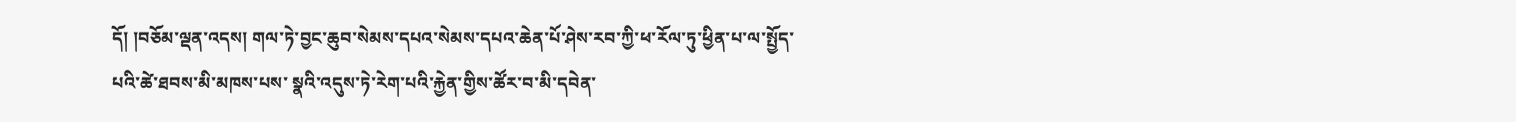དོ། །བཅོམ་ལྡན་འདས། གལ་ཏེ་བྱང་ཆུབ་སེམས་དཔའ་སེམས་དཔའ་ཆེན་པོ་ཤེས་རབ་ཀྱི་ཕ་རོལ་ཏུ་ཕྱིན་པ་ལ་སྤྱོད་པའི་ཚེ་ཐབས་མི་མཁས་པས་ སྣའི་འདུས་ཏེ་རེག་པའི་རྐྱེན་གྱིས་ཚོར་བ་མི་དབེན་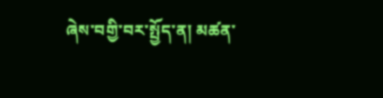ཞེས་བགྱི་བར་སྤྱོད་ན། མཚན་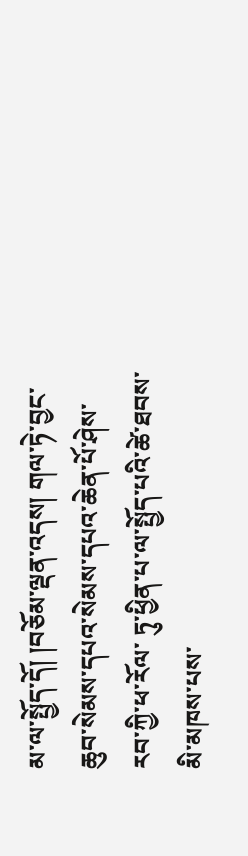མ་ལ་སྤྱོད་དོ། །བཅོམ་ལྡན་འདས། གལ་ཏེ་བྱང་ཆུབ་སེམས་དཔའ་སེམས་དཔའ་ཆེན་པོ་ཤེས་རབ་ཀྱི་ཕ་རོལ་ ཏུ་ཕྱིན་པ་ལ་སྤྱོད་པའི་ཚེ་ཐབས་མི་མཁས་པས་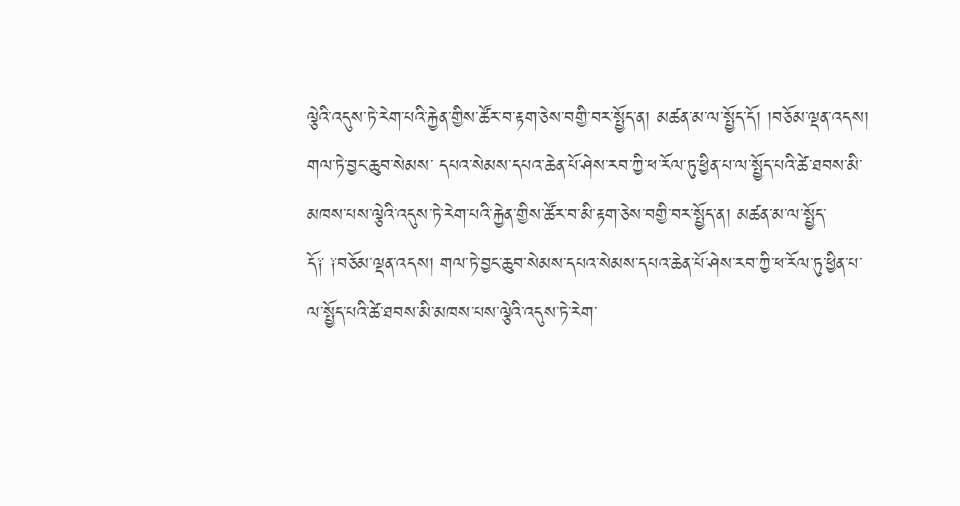ལྕེའི་འདུས་ཏེ་རེག་པའི་རྐྱེན་གྱིས་ཚོར་བ་རྟག་ཅེས་བགྱི་བར་སྤྱོད་ན། མཚན་མ་ལ་སྤྱོད་དོ། །བཅོམ་ལྡན་འདས། གལ་ཏེ་བྱང་ཆུབ་སེམས་ དཔའ་སེམས་དཔའ་ཆེན་པོ་ཤེས་རབ་ཀྱི་ཕ་རོལ་ཏུ་ཕྱིན་པ་ལ་སྤྱོད་པའི་ཚེ་ཐབས་མི་མཁས་པས་ལྕེའི་འདུས་ཏེ་རེག་པའི་རྐྱེན་གྱིས་ཚོར་བ་མི་རྟག་ཅེས་བགྱི་བར་སྤྱོད་ན། མཚན་མ་ལ་སྤྱོད་ དོ༑ ༑བཅོམ་ལྡན་འདས། གལ་ཏེ་བྱང་ཆུབ་སེམས་དཔའ་སེམས་དཔའ་ཆེན་པོ་ཤེས་རབ་ཀྱི་ཕ་རོལ་ཏུ་ཕྱིན་པ་ལ་སྤྱོད་པའི་ཚེ་ཐབས་མི་མཁས་པས་ལྕེའི་འདུས་ཏེ་རེག་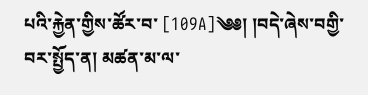པའི་རྐྱེན་གྱིས་ཚོར་བ་ [109A]༄༅། །བདེ་ཞེས་བགྱི་བར་སྤྱོད་ན། མཚན་མ་ལ་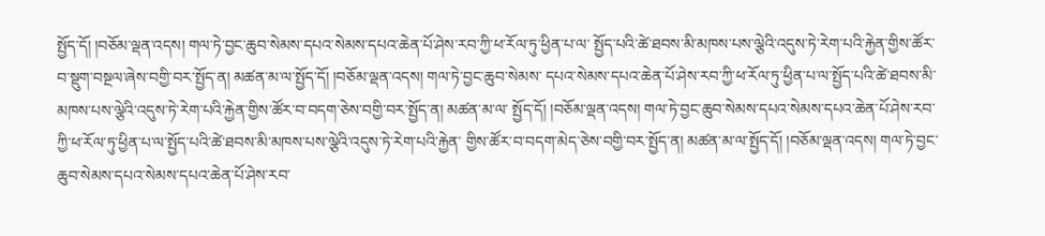སྤྱོད་དོ། །བཅོམ་ལྡན་འདས། གལ་ཏེ་བྱང་ཆུབ་སེམས་དཔའ་སེམས་དཔའ་ཆེན་པོ་ཤེས་རབ་ཀྱི་ཕ་རོལ་ཏུ་ཕྱིན་པ་ལ་ སྤྱོད་པའི་ཚེ་ཐབས་མི་མཁས་པས་ལྕེའི་འདུས་ཏེ་རེག་པའི་རྐྱེན་གྱིས་ཚོར་བ་སྡུག་བསྔལ་ཞེས་བགྱི་བར་སྤྱོད་ན། མཚན་མ་ལ་སྤྱོད་དོ། །བཅོམ་ལྡན་འདས། གལ་ཏེ་བྱང་ཆུབ་སེམས་ དཔའ་སེམས་དཔའ་ཆེན་པོ་ཤེས་རབ་ཀྱི་ཕ་རོལ་ཏུ་ཕྱིན་པ་ལ་སྤྱོད་པའི་ཚེ་ཐབས་མི་མཁས་པས་ལྕེའི་འདུས་ཏེ་རེག་པའི་རྐྱེན་གྱིས་ཚོར་བ་བདག་ཅེས་བགྱི་བར་སྤྱོད་ན། མཚན་མ་ལ་ སྤྱོད་དོ། །བཅོམ་ལྡན་འདས། གལ་ཏེ་བྱང་ཆུབ་སེམས་དཔའ་སེམས་དཔའ་ཆེན་པོ་ཤེས་རབ་ཀྱི་ཕ་རོལ་ཏུ་ཕྱིན་པ་ལ་སྤྱོད་པའི་ཚེ་ཐབས་མི་མཁས་པས་ལྕེའི་འདུས་ཏེ་རེག་པའི་རྐྱེན་ གྱིས་ཚོར་བ་བདག་མེད་ཅེས་བགྱི་བར་སྤྱོད་ན། མཚན་མ་ལ་སྤྱོད་དོ། །བཅོམ་ལྡན་འདས། གལ་ཏེ་བྱང་ཆུབ་སེམས་དཔའ་སེམས་དཔའ་ཆེན་པོ་ཤེས་རབ་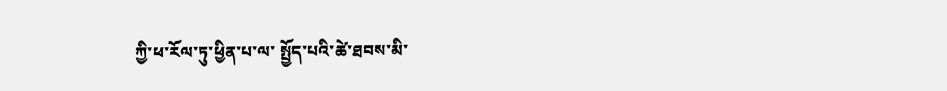ཀྱི་ཕ་རོལ་ཏུ་ཕྱིན་པ་ལ་ སྤྱོད་པའི་ཚེ་ཐབས་མི་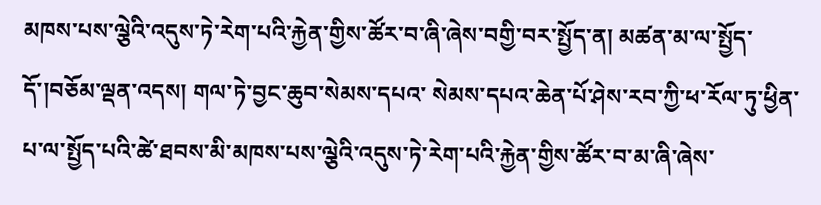མཁས་པས་ལྕེའི་འདུས་ཏེ་རེག་པའི་རྐྱེན་གྱིས་ཚོར་བ་ཞི་ཞེས་བགྱི་བར་སྤྱོད་ན། མཚན་མ་ལ་སྤྱོད་དོ་།བཅོམ་ལྡན་འདས། གལ་ཏེ་བྱང་ཆུབ་སེམས་དཔའ་ སེམས་དཔའ་ཆེན་པོ་ཤེས་རབ་ཀྱི་ཕ་རོལ་ཏུ་ཕྱིན་པ་ལ་སྤྱོད་པའི་ཚེ་ཐབས་མི་མཁས་པས་ལྕེའི་འདུས་ཏེ་རེག་པའི་རྐྱེན་གྱིས་ཚོར་བ་མ་ཞི་ཞེས་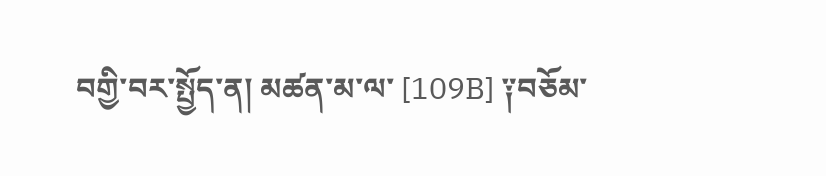བགྱི་བར་སྤྱོད་ན། མཚན་མ་ལ་ [109B] ༑བཅོམ་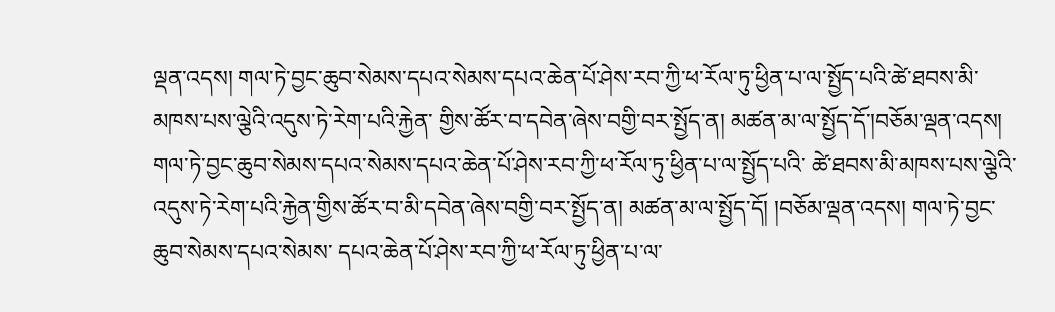ལྡན་འདས། གལ་ཏེ་བྱང་ཆུབ་སེམས་དཔའ་སེམས་དཔའ་ཆེན་པོ་ཤེས་རབ་ཀྱི་ཕ་རོལ་ཏུ་ཕྱིན་པ་ལ་སྤྱོད་པའི་ཚེ་ཐབས་མི་མཁས་པས་ལྕེའི་འདུས་ཏེ་རེག་པའི་རྐྱེན་ གྱིས་ཚོར་བ་དབེན་ཞེས་བགྱི་བར་སྤྱོད་ན། མཚན་མ་ལ་སྤྱོད་དོ་།བཅོམ་ལྡན་འདས། གལ་ཏེ་བྱང་ཆུབ་སེམས་དཔའ་སེམས་དཔའ་ཆེན་པོ་ཤེས་རབ་ཀྱི་ཕ་རོལ་ཏུ་ཕྱིན་པ་ལ་སྤྱོད་པའི་ ཚེ་ཐབས་མི་མཁས་པས་ལྕེའི་འདུས་ཏེ་རེག་པའི་རྐྱེན་གྱིས་ཚོར་བ་མི་དབེན་ཞེས་བགྱི་བར་སྤྱོད་ན། མཚན་མ་ལ་སྤྱོད་དོ། །བཅོམ་ལྡན་འདས། གལ་ཏེ་བྱང་ཆུབ་སེམས་དཔའ་སེམས་ དཔའ་ཆེན་པོ་ཤེས་རབ་ཀྱི་ཕ་རོལ་ཏུ་ཕྱིན་པ་ལ་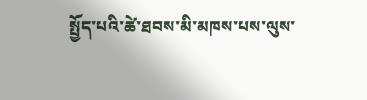སྤྱོད་པའི་ཚེ་ཐབས་མི་མཁས་པས་ལུས་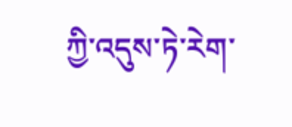ཀྱི་འདུས་ཏེ་རེག་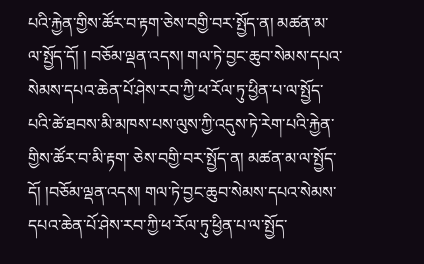པའི་རྐྱེན་གྱིས་ཚོར་བ་རྟག་ཅེས་བགྱི་བར་སྤྱོད་ན། མཚན་མ་ལ་སྤྱོད་དོ། ། བཅོམ་ལྡན་འདས། གལ་ཏེ་བྱང་ཆུབ་སེམས་དཔའ་སེམས་དཔའ་ཆེན་པོ་ཤེས་རབ་ཀྱི་ཕ་རོལ་ཏུ་ཕྱིན་པ་ལ་སྤྱོད་པའི་ཚེ་ཐབས་མི་མཁས་པས་ལུས་ཀྱི་འདུས་ཏེ་རེག་པའི་རྐྱེན་གྱིས་ཚོར་བ་མི་རྟག་ ཅེས་བགྱི་བར་སྤྱོད་ན། མཚན་མ་ལ་སྤྱོད་དོ། །བཅོམ་ལྡན་འདས། གལ་ཏེ་བྱང་ཆུབ་སེམས་དཔའ་སེམས་དཔའ་ཆེན་པོ་ཤེས་རབ་ཀྱི་ཕ་རོལ་ཏུ་ཕྱིན་པ་ལ་སྤྱོད་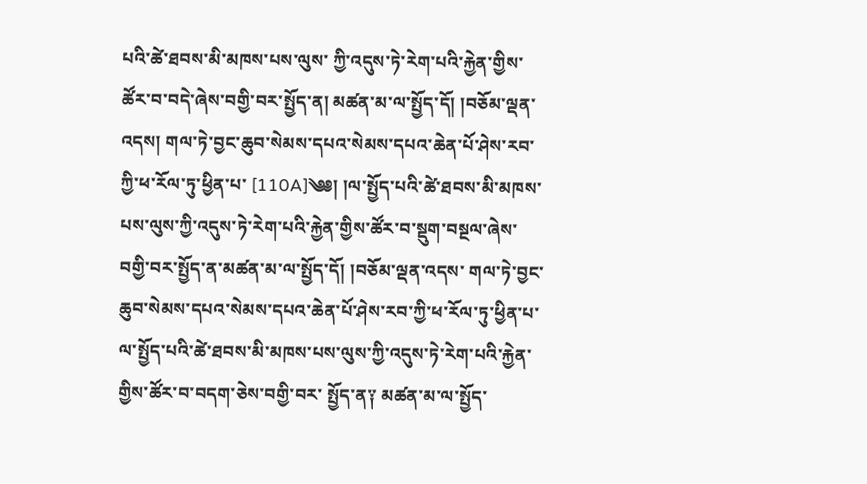པའི་ཚེ་ཐབས་མི་མཁས་པས་ལུས་ ཀྱི་འདུས་ཏེ་རེག་པའི་རྐྱེན་གྱིས་ཚོར་བ་བདེ་ཞེས་བགྱི་བར་སྤྱོད་ན། མཚན་མ་ལ་སྤྱོད་དོ། །བཅོམ་ལྡན་འདས། གལ་ཏེ་བྱང་ཆུབ་སེམས་དཔའ་སེམས་དཔའ་ཆེན་པོ་ཤེས་རབ་ཀྱི་ཕ་རོལ་ཏུ་ཕྱིན་པ་ [110A]༄༅། །ལ་སྤྱོད་པའི་ཚེ་ཐབས་མི་མཁས་པས་ལུས་ཀྱི་འདུས་ཏེ་རེག་པའི་རྐྱེན་གྱིས་ཚོར་བ་སྡུག་བསྔལ་ཞེས་བགྱི་བར་སྤྱོད་ན་མཚན་མ་ལ་སྤྱོད་དོ། །བཅོམ་ལྡན་འདས་ གལ་ཏེ་བྱང་ཆུབ་སེམས་དཔའ་སེམས་དཔའ་ཆེན་པོ་ཤེས་རབ་ཀྱི་ཕ་རོལ་ཏུ་ཕྱིན་པ་ལ་སྤྱོད་པའི་ཚེ་ཐབས་མི་མཁས་པས་ལུས་ཀྱི་འདུས་ཏེ་རེག་པའི་རྐྱེན་གྱིས་ཚོར་བ་བདག་ཅེས་བགྱི་བར་ སྤྱོད་ན༑ མཚན་མ་ལ་སྤྱོད་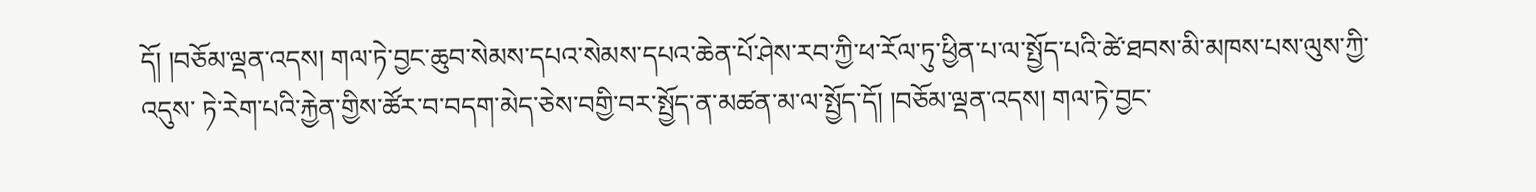དོ། །བཅོམ་ལྡན་འདས། གལ་ཏེ་བྱང་ཆུབ་སེམས་དཔའ་སེམས་དཔའ་ཆེན་པོ་ཤེས་རབ་ཀྱི་ཕ་རོལ་ཏུ་ཕྱིན་པ་ལ་སྤྱོད་པའི་ཚེ་ཐབས་མི་མཁས་པས་ལུས་ཀྱི་འདུས་ ཏེ་རེག་པའི་རྐྱེན་གྱིས་ཚོར་བ་བདག་མེད་ཅེས་བགྱི་བར་སྤྱོད་ན་མཚན་མ་ལ་སྤྱོད་དོ། །བཅོམ་ལྡན་འདས། གལ་ཏེ་བྱང་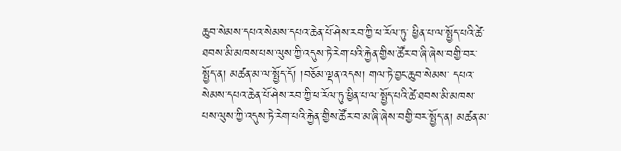ཆུབ་སེམས་དཔའ་སེམས་དཔའ་ཆེན་པོ་ཤེས་རབ་ཀྱི་ཕ་རོལ་ཏུ་ ཕྱིན་པ་ལ་སྤྱོད་པའི་ཚེ་ཐབས་མི་མཁས་པས་ལུས་ཀྱི་འདུས་ཏེ་རེག་པའི་རྐྱེན་གྱིས་ཚོར་བ་ཞི་ཞེས་བགྱི་བར་སྤྱོད་ན། མཚན་མ་ལ་སྤྱོད་དོ། །བཅོམ་ལྡན་འདས། གལ་ཏེ་བྱང་ཆུབ་སེམས་ དཔའ་སེམས་དཔའ་ཆེན་པོ་ཤེས་རབ་ཀྱི་ཕ་རོལ་ཏུ་ཕྱིན་པ་ལ་སྤྱོད་པའི་ཚེ་ཐབས་མི་མཁས་པས་ལུས་ཀྱི་འདུས་ཏེ་རེག་པའི་རྐྱེན་གྱིས་ཚོར་བ་མ་ཞི་ཞེས་བགྱི་བར་སྤྱོད་ན། མཚན་མ་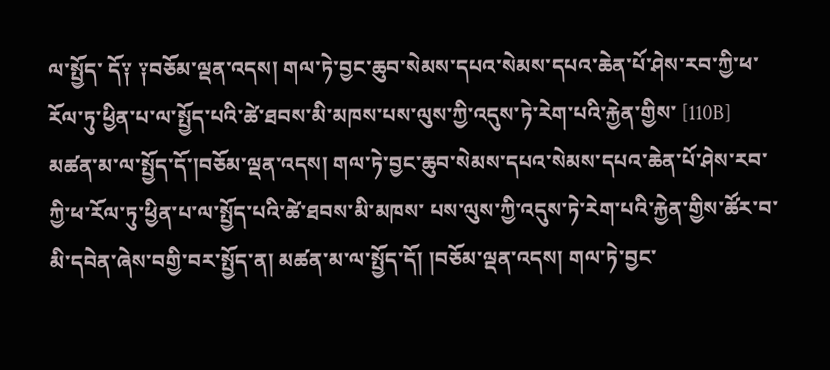ལ་སྤྱོད་ དོ༑ ༑བཅོམ་ལྡན་འདས། གལ་ཏེ་བྱང་ཆུབ་སེམས་དཔའ་སེམས་དཔའ་ཆེན་པོ་ཤེས་རབ་ཀྱི་ཕ་རོལ་ཏུ་ཕྱིན་པ་ལ་སྤྱོད་པའི་ཚེ་ཐབས་མི་མཁས་པས་ལུས་ཀྱི་འདུས་ཏེ་རེག་པའི་རྐྱེན་གྱིས་ [110B] མཚན་མ་ལ་སྤྱོད་དོ་།བཅོམ་ལྡན་འདས། གལ་ཏེ་བྱང་ཆུབ་སེམས་དཔའ་སེམས་དཔའ་ཆེན་པོ་ཤེས་རབ་ཀྱི་ཕ་རོལ་ཏུ་ཕྱིན་པ་ལ་སྤྱོད་པའི་ཚེ་ཐབས་མི་མཁས་ པས་ལུས་ཀྱི་འདུས་ཏེ་རེག་པའི་རྐྱེན་གྱིས་ཚོར་བ་མི་དབེན་ཞེས་བགྱི་བར་སྤྱོད་ན། མཚན་མ་ལ་སྤྱོད་དོ། །བཅོམ་ལྡན་འདས། གལ་ཏེ་བྱང་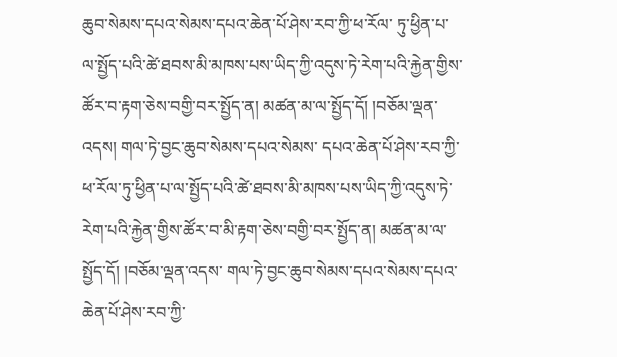ཆུབ་སེམས་དཔའ་སེམས་དཔའ་ཆེན་པོ་ཤེས་རབ་ཀྱི་ཕ་རོལ་ ཏུ་ཕྱིན་པ་ལ་སྤྱོད་པའི་ཚེ་ཐབས་མི་མཁས་པས་ཡིད་ཀྱི་འདུས་ཏེ་རེག་པའི་རྐྱེན་གྱིས་ཚོར་བ་རྟག་ཅེས་བགྱི་བར་སྤྱོད་ན། མཚན་མ་ལ་སྤྱོད་དོ། །བཅོམ་ལྡན་འདས། གལ་ཏེ་བྱང་ཆུབ་སེམས་དཔའ་སེམས་ དཔའ་ཆེན་པོ་ཤེས་རབ་ཀྱི་ཕ་རོལ་ཏུ་ཕྱིན་པ་ལ་སྤྱོད་པའི་ཚེ་ཐབས་མི་མཁས་པས་ཡིད་ཀྱི་འདུས་ཏེ་རེག་པའི་རྐྱེན་གྱིས་ཚོར་བ་མི་རྟག་ཅེས་བགྱི་བར་སྤྱོད་ན། མཚན་མ་ལ་སྤྱོད་དོ། །བཅོམ་ལྡན་འདས་ གལ་ཏེ་བྱང་ཆུབ་སེམས་དཔའ་སེམས་དཔའ་ཆེན་པོ་ཤེས་རབ་ཀྱི་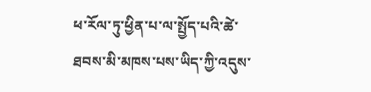ཕ་རོལ་ཏུ་ཕྱིན་པ་ལ་སྤྱོད་པའི་ཚེ་ཐབས་མི་མཁས་པས་ཡིད་ཀྱི་འདུས་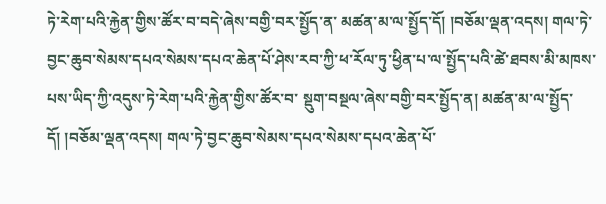ཏེ་རེག་པའི་རྐྱེན་གྱིས་ཚོར་བ་བདེ་ཞེས་བགྱི་བར་སྤྱོད་ན་ མཚན་མ་ལ་སྤྱོད་དོ། །བཅོམ་ལྡན་འདས། གལ་ཏེ་བྱང་ཆུབ་སེམས་དཔའ་སེམས་དཔའ་ཆེན་པོ་ཤེས་རབ་ཀྱི་ཕ་རོལ་ཏུ་ཕྱིན་པ་ལ་སྤྱོད་པའི་ཚེ་ཐབས་མི་མཁས་པས་ཡིད་ཀྱི་འདུས་ཏེ་རེག་པའི་རྐྱེན་གྱིས་ཚོར་བ་ སྡུག་བསྔལ་ཞེས་བགྱི་བར་སྤྱོད་ན། མཚན་མ་ལ་སྤྱོད་དོ། །བཅོམ་ལྡན་འདས། གལ་ཏེ་བྱང་ཆུབ་སེམས་དཔའ་སེམས་དཔའ་ཆེན་པོ་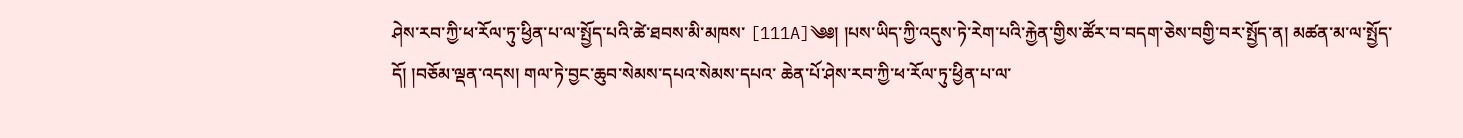ཤེས་རབ་ཀྱི་ཕ་རོལ་ཏུ་ཕྱིན་པ་ལ་སྤྱོད་པའི་ཚེ་ཐབས་མི་མཁས་ [111A]༄༅། །པས་ཡིད་ཀྱི་འདུས་ཏེ་རེག་པའི་རྐྱེན་གྱིས་ཚོར་བ་བདག་ཅེས་བགྱི་བར་སྤྱོད་ན། མཚན་མ་ལ་སྤྱོད་དོ། །བཅོམ་ལྡན་འདས། གལ་ཏེ་བྱང་ཆུབ་སེམས་དཔའ་སེམས་དཔའ་ ཆེན་པོ་ཤེས་རབ་ཀྱི་ཕ་རོལ་ཏུ་ཕྱིན་པ་ལ་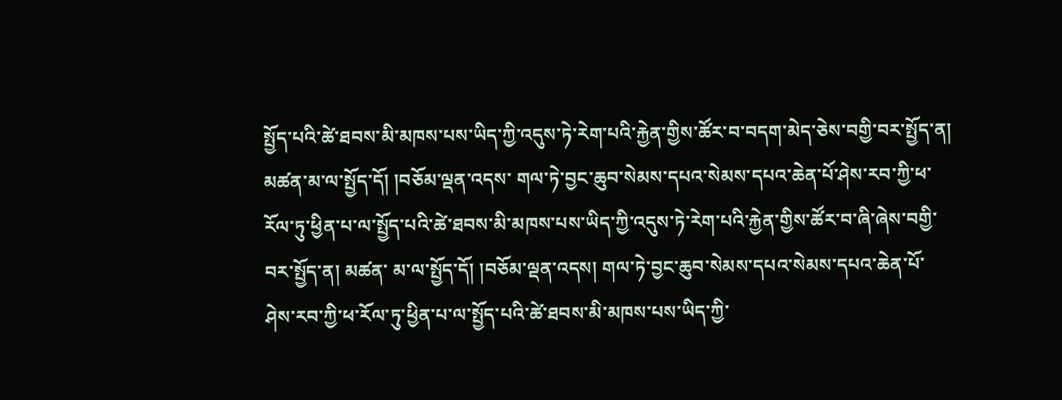སྤྱོད་པའི་ཚེ་ཐབས་མི་མཁས་པས་ཡིད་ཀྱི་འདུས་ཏེ་རེག་པའི་རྐྱེན་གྱིས་ཚོར་བ་བདག་མེད་ཅེས་བགྱི་བར་སྤྱོད་ན། མཚན་མ་ལ་སྤྱོད་དོ། །བཅོམ་ལྡན་འདས་ གལ་ཏེ་བྱང་ཆུབ་སེམས་དཔའ་སེམས་དཔའ་ཆེན་པོ་ཤེས་རབ་ཀྱི་ཕ་རོལ་ཏུ་ཕྱིན་པ་ལ་སྤྱོད་པའི་ཚེ་ཐབས་མི་མཁས་པས་ཡིད་ཀྱི་འདུས་ཏེ་རེག་པའི་རྐྱེན་གྱིས་ཚོར་བ་ཞི་ཞེས་བགྱི་བར་སྤྱོད་ན། མཚན་ མ་ལ་སྤྱོད་དོ། །བཅོམ་ལྡན་འདས། གལ་ཏེ་བྱང་ཆུབ་སེམས་དཔའ་སེམས་དཔའ་ཆེན་པོ་ཤེས་རབ་ཀྱི་ཕ་རོལ་ཏུ་ཕྱིན་པ་ལ་སྤྱོད་པའི་ཚེ་ཐབས་མི་མཁས་པས་ཡིད་ཀྱི་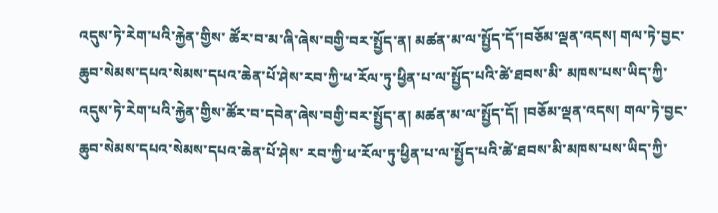འདུས་ཏེ་རེག་པའི་རྐྱེན་གྱིས་ ཚོར་བ་མ་ཞི་ཞེས་བགྱི་བར་སྤྱོད་ན། མཚན་མ་ལ་སྤྱོད་དོ་།བཅོམ་ལྡན་འདས། གལ་ཏེ་བྱང་ཆུབ་སེམས་དཔའ་སེམས་དཔའ་ཆེན་པོ་ཤེས་རབ་ཀྱི་ཕ་རོལ་ཏུ་ཕྱིན་པ་ལ་སྤྱོད་པའི་ཚེ་ཐབས་མི་ མཁས་པས་ཡིད་ཀྱི་འདུས་ཏེ་རེག་པའི་རྐྱེན་གྱིས་ཚོར་བ་དབེན་ཞེས་བགྱི་བར་སྤྱོད་ན། མཚན་མ་ལ་སྤྱོད་དོ། །བཅོམ་ལྡན་འདས། གལ་ཏེ་བྱང་ཆུབ་སེམས་དཔའ་སེམས་དཔའ་ཆེན་པོ་ཤེས་ རབ་ཀྱི་ཕ་རོལ་ཏུ་ཕྱིན་པ་ལ་སྤྱོད་པའི་ཚེ་ཐབས་མི་མཁས་པས་ཡིད་ཀྱི་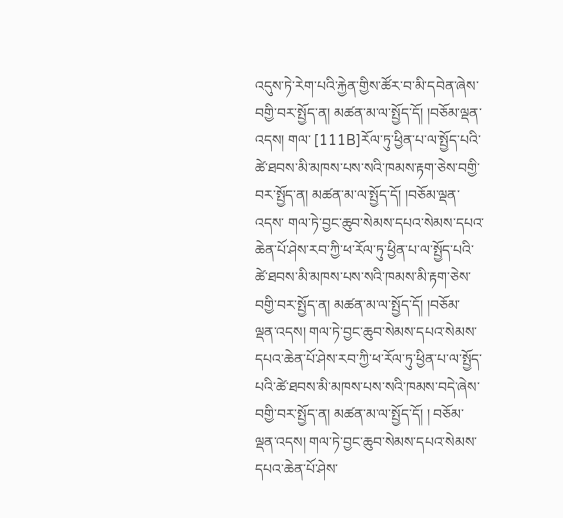འདུས་ཏེ་རེག་པའི་རྐྱེན་གྱིས་ཚོར་བ་མི་དབེན་ཞེས་བགྱི་བར་སྤྱོད་ན། མཚན་མ་ལ་སྤྱོད་དོ། །བཅོམ་ལྡན་འདས། གལ་ [111B]རོལ་ཏུ་ཕྱིན་པ་ལ་སྤྱོད་པའི་ཚེ་ཐབས་མི་མཁས་པས་སའི་ཁམས་རྟག་ཅེས་བགྱི་བར་སྤྱོད་ན། མཚན་མ་ལ་སྤྱོད་དོ། །བཅོམ་ལྡན་འདས་ གལ་ཏེ་བྱང་ཆུབ་སེམས་དཔའ་སེམས་དཔའ་ཆེན་པོ་ཤེས་རབ་ཀྱི་ཕ་རོལ་ཏུ་ཕྱིན་པ་ལ་སྤྱོད་པའི་ཚེ་ཐབས་མི་མཁས་པས་སའི་ཁམས་མི་རྟག་ཅེས་བགྱི་བར་སྤྱོད་ན། མཚན་མ་ལ་སྤྱོད་དོ། །བཅོམ་ ལྡན་འདས། གལ་ཏེ་བྱང་ཆུབ་སེམས་དཔའ་སེམས་དཔའ་ཆེན་པོ་ཤེས་རབ་ཀྱི་ཕ་རོལ་ཏུ་ཕྱིན་པ་ལ་སྤྱོད་པའི་ཚེ་ཐབས་མི་མཁས་པས་སའི་ཁམས་བདེ་ཞེས་བགྱི་བར་སྤྱོད་ན། མཚན་མ་ལ་སྤྱོད་དོ། ། བཅོམ་ལྡན་འདས། གལ་ཏེ་བྱང་ཆུབ་སེམས་དཔའ་སེམས་དཔའ་ཆེན་པོ་ཤེས་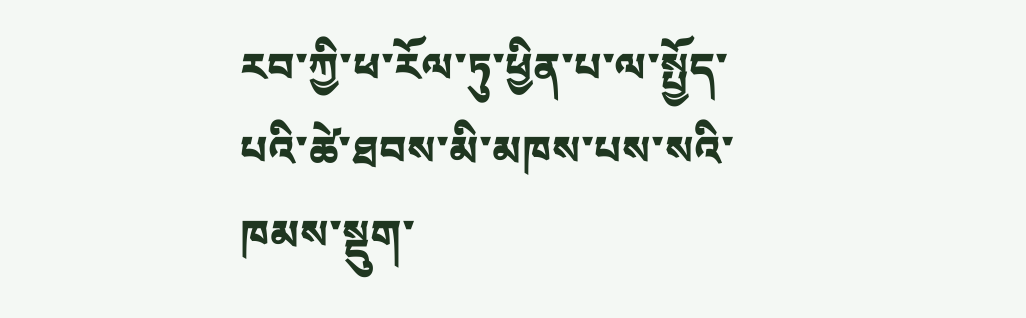རབ་ཀྱི་ཕ་རོལ་ཏུ་ཕྱིན་པ་ལ་སྤྱོད་པའི་ཚེ་ཐབས་མི་མཁས་པས་སའི་ཁམས་སྡུག་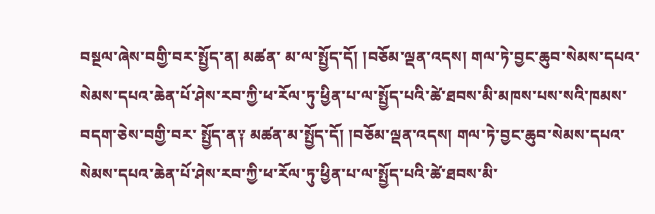བསྔལ་ཞེས་བགྱི་བར་སྤྱོད་ན། མཚན་ མ་ལ་སྤྱོད་དོ། །བཅོམ་ལྡན་འདས། གལ་ཏེ་བྱང་ཆུབ་སེམས་དཔའ་སེམས་དཔའ་ཆེན་པོ་ཤེས་རབ་ཀྱི་ཕ་རོལ་ཏུ་ཕྱིན་པ་ལ་སྤྱོད་པའི་ཚེ་ཐབས་མི་མཁས་པས་སའི་ཁམས་བདག་ཅེས་བགྱི་བར་ སྤྱོད་ན༑ མཚན་མ་སྤྱོད་དོ། །བཅོམ་ལྡན་འདས། གལ་ཏེ་བྱང་ཆུབ་སེམས་དཔའ་སེམས་དཔའ་ཆེན་པོ་ཤེས་རབ་ཀྱི་ཕ་རོལ་ཏུ་ཕྱིན་པ་ལ་སྤྱོད་པའི་ཚེ་ཐབས་མི་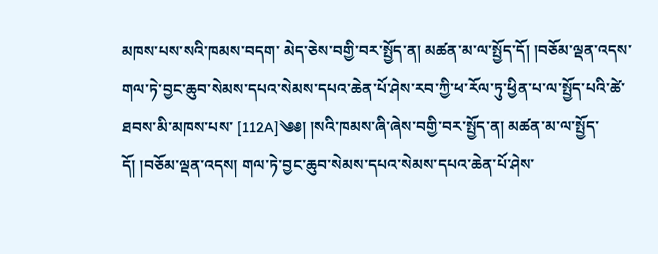མཁས་པས་སའི་ཁམས་བདག་ མེད་ཅེས་བགྱི་བར་སྤྱོད་ན། མཚན་མ་ལ་སྤྱོད་དོ། །བཅོམ་ལྡན་འདས་གལ་ཏེ་བྱང་ཆུབ་སེམས་དཔའ་སེམས་དཔའ་ཆེན་པོ་ཤེས་རབ་ཀྱི་ཕ་རོལ་ཏུ་ཕྱིན་པ་ལ་སྤྱོད་པའི་ཚེ་ཐབས་མི་མཁས་པས་ [112A]༄༅། །སའི་ཁམས་ཞི་ཞེས་བགྱི་བར་སྤྱོད་ན། མཚན་མ་ལ་སྤྱོད་དོ། །བཅོམ་ལྡན་འདས། གལ་ཏེ་བྱང་ཆུབ་སེམས་དཔའ་སེམས་དཔའ་ཆེན་པོ་ཤེས་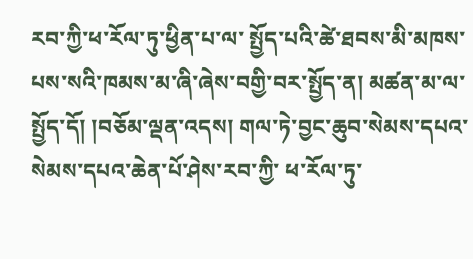རབ་ཀྱི་ཕ་རོལ་ཏུ་ཕྱིན་པ་ལ་ སྤྱོད་པའི་ཚེ་ཐབས་མི་མཁས་པས་སའི་ཁམས་མ་ཞི་ཞེས་བགྱི་བར་སྤྱོད་ན། མཚན་མ་ལ་སྤྱོད་དོ། །བཅོམ་ལྡན་འདས། གལ་ཏེ་བྱང་ཆུབ་སེམས་དཔའ་སེམས་དཔའ་ཆེན་པོ་ཤེས་རབ་ཀྱི་ ཕ་རོལ་ཏུ་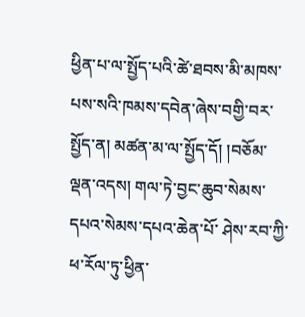ཕྱིན་པ་ལ་སྤྱོད་པའི་ཚེ་ཐབས་མི་མཁས་པས་སའི་ཁམས་དབེན་ཞེས་བགྱི་བར་སྤྱོད་ན། མཚན་མ་ལ་སྤྱོད་དོ། །བཅོམ་ལྡན་འདས། གལ་ཏེ་བྱང་ཆུབ་སེམས་དཔའ་སེམས་དཔའ་ཆེན་པོ་ ཤེས་རབ་ཀྱི་ཕ་རོལ་ཏུ་ཕྱིན་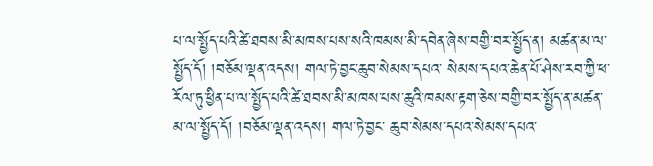པ་ལ་སྤྱོད་པའི་ཚེ་ཐབས་མི་མཁས་པས་སའི་ཁམས་མི་དབེན་ཞེས་བགྱི་བར་སྤྱོད་ན། མཚན་མ་ལ་སྤྱོད་དོ། །བཅོམ་ལྡན་འདས། གལ་ཏེ་བྱང་ཆུབ་སེམས་དཔའ་ སེམས་དཔའ་ཆེན་པོ་ཤེས་རབ་ཀྱི་ཕ་རོལ་ཏུ་ཕྱིན་པ་ལ་སྤྱོད་པའི་ཚེ་ཐབས་མི་མཁས་པས་ཆུའི་ཁམས་རྟག་ཅེས་བགྱི་བར་སྤྱོད་ན་མཚན་མ་ལ་སྤྱོད་དོ། །བཅོམ་ལྡན་འདས། གལ་ཏེ་བྱང་ ཆུབ་སེམས་དཔའ་སེམས་དཔའ་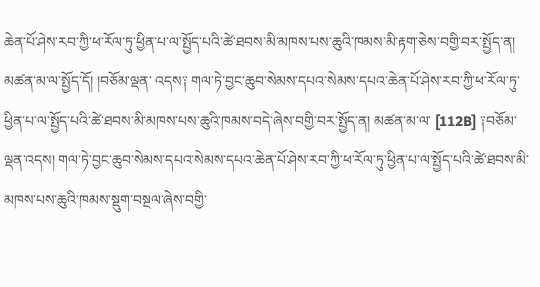ཆེན་པོ་ཤེས་རབ་ཀྱི་ཕ་རོལ་ཏུ་ཕྱིན་པ་ལ་སྤྱོད་པའི་ཚེ་ཐབས་མི་མཁས་པས་ཆུའི་ཁམས་མི་རྟག་ཅེས་བགྱི་བར་སྤྱོད་ན། མཚན་མ་ལ་སྤྱོད་དོ། །བཅོམ་ལྡན་ འདས༑ གལ་ཏེ་བྱང་ཆུབ་སེམས་དཔའ་སེམས་དཔའ་ཆེན་པོ་ཤེས་རབ་ཀྱི་ཕ་རོལ་ཏུ་ཕྱིན་པ་ལ་སྤྱོད་པའི་ཚེ་ཐབས་མི་མཁས་པས་ཆུའི་ཁམས་བདེ་ཞེས་བགྱི་བར་སྤྱོད་ན། མཚན་མ་ལ་ [112B] ༑བཅོམ་ལྡན་འདས། གལ་ཏེ་བྱང་ཆུབ་སེམས་དཔའ་སེམས་དཔའ་ཆེན་པོ་ཤེས་རབ་ཀྱི་ཕ་རོལ་ཏུ་ཕྱིན་པ་ལ་སྤྱོད་པའི་ཚེ་ཐབས་མི་མཁས་པས་ཆུའི་ཁམས་སྡུག་བསྔལ་ཞེས་བགྱི་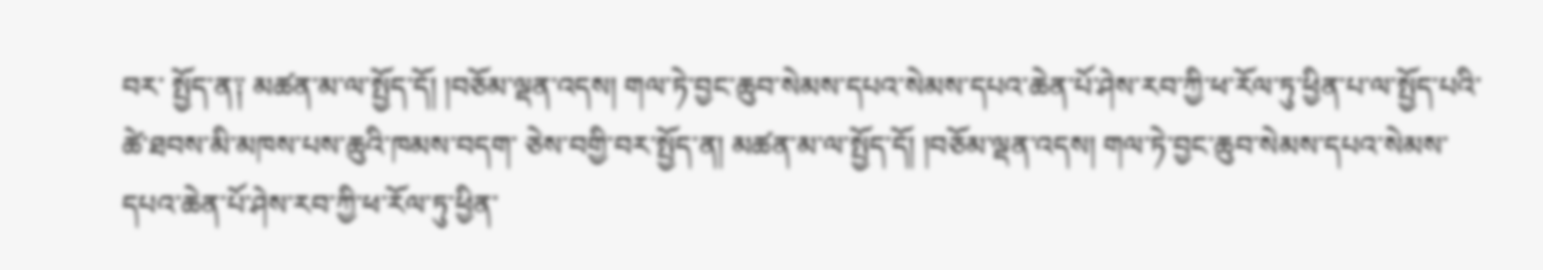བར་ སྤྱོད་ན༑ མཚན་མ་ལ་སྤྱོད་དོ། །བཅོམ་ལྡན་འདས། གལ་ཏེ་བྱང་ཆུབ་སེམས་དཔའ་སེམས་དཔའ་ཆེན་པོ་ཤེས་རབ་ཀྱི་ཕ་རོལ་ཏུ་ཕྱིན་པ་ལ་སྤྱོད་པའི་ཚེ་ཐབས་མི་མཁས་པས་ཆུའི་ཁམས་བདག་ ཅེས་བགྱི་བར་སྤྱོད་ན། མཚན་མ་ལ་སྤྱོད་དོ། །བཅོམ་ལྡན་འདས། གལ་ཏེ་བྱང་ཆུབ་སེམས་དཔའ་སེམས་དཔའ་ཆེན་པོ་ཤེས་རབ་ཀྱི་ཕ་རོལ་ཏུ་ཕྱིན་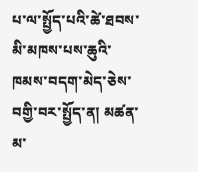པ་ལ་སྤྱོད་པའི་ཚེ་ཐབས་མི་མཁས་པས་ཆུའི་ ཁམས་བདག་མེད་ཅེས་བགྱི་བར་སྤྱོད་ན། མཚན་མ་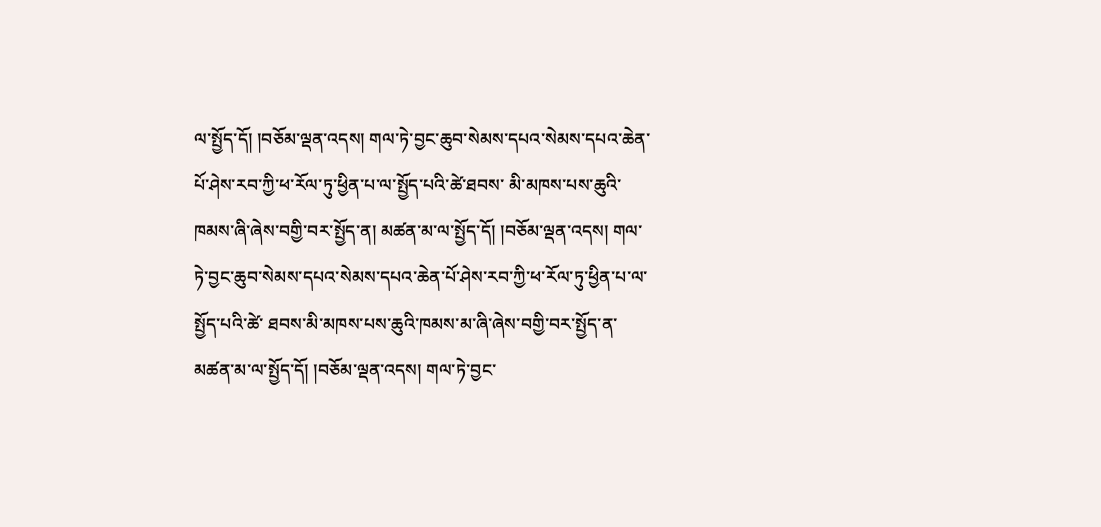ལ་སྤྱོད་དོ། །བཅོམ་ལྡན་འདས། གལ་ཏེ་བྱང་ཆུབ་སེམས་དཔའ་སེམས་དཔའ་ཆེན་པོ་ཤེས་རབ་ཀྱི་ཕ་རོལ་ཏུ་ཕྱིན་པ་ལ་སྤྱོད་པའི་ཚེ་ཐབས་ མི་མཁས་པས་ཆུའི་ཁམས་ཞི་ཞེས་བགྱི་བར་སྤྱོད་ན། མཚན་མ་ལ་སྤྱོད་དོ། །བཅོམ་ལྡན་འདས། གལ་ཏེ་བྱང་ཆུབ་སེམས་དཔའ་སེམས་དཔའ་ཆེན་པོ་ཤེས་རབ་ཀྱི་ཕ་རོལ་ཏུ་ཕྱིན་པ་ལ་སྤྱོད་པའི་ཚེ་ ཐབས་མི་མཁས་པས་ཆུའི་ཁམས་མ་ཞི་ཞེས་བགྱི་བར་སྤྱོད་ན་མཚན་མ་ལ་སྤྱོད་དོ། །བཅོམ་ལྡན་འདས། གལ་ཏེ་བྱང་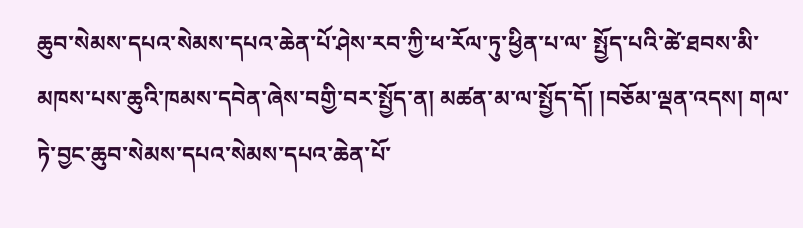ཆུབ་སེམས་དཔའ་སེམས་དཔའ་ཆེན་པོ་ཤེས་རབ་ཀྱི་ཕ་རོལ་ཏུ་ཕྱིན་པ་ལ་ སྤྱོད་པའི་ཚེ་ཐབས་མི་མཁས་པས་ཆུའི་ཁམས་དབེན་ཞེས་བགྱི་བར་སྤྱོད་ན། མཚན་མ་ལ་སྤྱོད་དོ། །བཅོམ་ལྡན་འདས། གལ་ཏེ་བྱང་ཆུབ་སེམས་དཔའ་སེམས་དཔའ་ཆེན་པོ་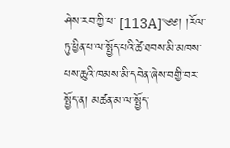ཤེས་རབ་ཀྱི་ཕ་ [113A]༄༅། །རོལ་ཏུ་ཕྱིན་པ་ལ་སྤྱོད་པའི་ཚེ་ཐབས་མི་མཁས་པས་ཆུའི་ཁམས་མི་དབེན་ཞེས་བགྱི་བར་སྤྱོད་ན། མཚན་མ་ལ་སྤྱོད་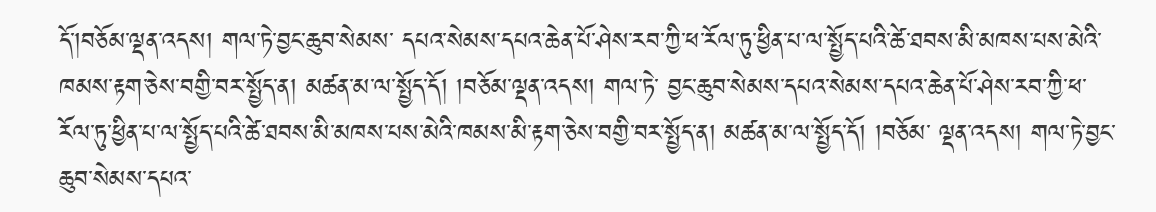དོ་།བཅོམ་ལྡན་འདས། གལ་ཏེ་བྱང་ཆུབ་སེམས་ དཔའ་སེམས་དཔའ་ཆེན་པོ་ཤེས་རབ་ཀྱི་ཕ་རོལ་ཏུ་ཕྱིན་པ་ལ་སྤྱོད་པའི་ཚེ་ཐབས་མི་མཁས་པས་མེའི་ཁམས་རྟག་ཅེས་བགྱི་བར་སྤྱོད་ན། མཚན་མ་ལ་སྤྱོད་དོ། །བཅོམ་ལྡན་འདས། གལ་ཏེ་ བྱང་ཆུབ་སེམས་དཔའ་སེམས་དཔའ་ཆེན་པོ་ཤེས་རབ་ཀྱི་ཕ་རོལ་ཏུ་ཕྱིན་པ་ལ་སྤྱོད་པའི་ཚེ་ཐབས་མི་མཁས་པས་མེའི་ཁམས་མི་རྟག་ཅེས་བགྱི་བར་སྤྱོད་ན། མཚན་མ་ལ་སྤྱོད་དོ། །བཅོམ་ ལྡན་འདས། གལ་ཏེ་བྱང་ཆུབ་སེམས་དཔའ་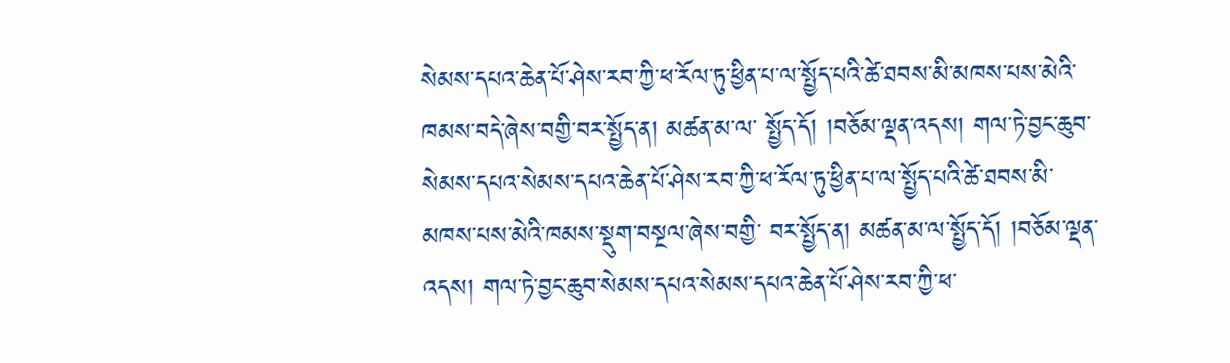སེམས་དཔའ་ཆེན་པོ་ཤེས་རབ་ཀྱི་ཕ་རོལ་ཏུ་ཕྱིན་པ་ལ་སྤྱོད་པའི་ཚེ་ཐབས་མི་མཁས་པས་མེའི་ཁམས་བདེ་ཞེས་བགྱི་བར་སྤྱོད་ན། མཚན་མ་ལ་ སྤྱོད་དོ། །བཅོམ་ལྡན་འདས། གལ་ཏེ་བྱང་ཆུབ་སེམས་དཔའ་སེམས་དཔའ་ཆེན་པོ་ཤེས་རབ་ཀྱི་ཕ་རོལ་ཏུ་ཕྱིན་པ་ལ་སྤྱོད་པའི་ཚེ་ཐབས་མི་མཁས་པས་མེའི་ཁམས་སྡུག་བསྔལ་ཞེས་བགྱི་ བར་སྤྱོད་ན། མཚན་མ་ལ་སྤྱོད་དོ། །བཅོམ་ལྡན་འདས། གལ་ཏེ་བྱང་ཆུབ་སེམས་དཔའ་སེམས་དཔའ་ཆེན་པོ་ཤེས་རབ་ཀྱི་ཕ་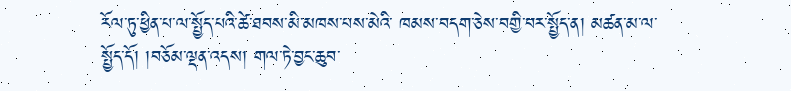རོལ་ཏུ་ཕྱིན་པ་ལ་སྤྱོད་པའི་ཚེ་ཐབས་མི་མཁས་པས་མེའི་ ཁམས་བདག་ཅེས་བགྱི་བར་སྤྱོད་ན། མཚན་མ་ལ་སྤྱོད་དོ། །བཅོམ་ལྡན་འདས། གལ་ཏེ་བྱང་ཆུབ་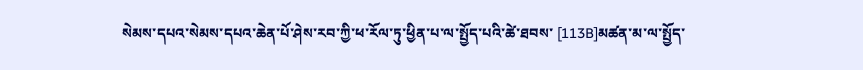སེམས་དཔའ་སེམས་དཔའ་ཆེན་པོ་ཤེས་རབ་ཀྱི་ཕ་རོལ་ཏུ་ཕྱིན་པ་ལ་སྤྱོད་པའི་ཚེ་ཐབས་ [113B]མཚན་མ་ལ་སྤྱོད་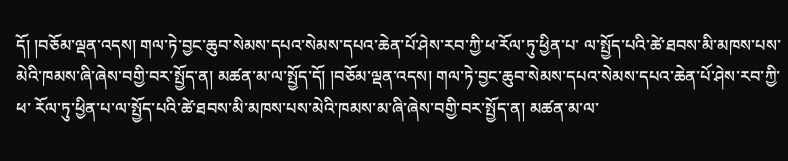དོ། །བཅོམ་ལྡན་འདས། གལ་ཏེ་བྱང་ཆུབ་སེམས་དཔའ་སེམས་དཔའ་ཆེན་པོ་ཤེས་རབ་ཀྱི་ཕ་རོལ་ཏུ་ཕྱིན་པ་ ལ་སྤྱོད་པའི་ཚེ་ཐབས་མི་མཁས་པས་མེའི་ཁམས་ཞི་ཞེས་བགྱི་བར་སྤྱོད་ན། མཚན་མ་ལ་སྤྱོད་དོ། །བཅོམ་ལྡན་འདས། གལ་ཏེ་བྱང་ཆུབ་སེམས་དཔའ་སེམས་དཔའ་ཆེན་པོ་ཤེས་རབ་ཀྱི་ཕ་ རོལ་ཏུ་ཕྱིན་པ་ལ་སྤྱོད་པའི་ཚེ་ཐབས་མི་མཁས་པས་མེའི་ཁམས་མ་ཞི་ཞེས་བགྱི་བར་སྤྱོད་ན། མཚན་མ་ལ་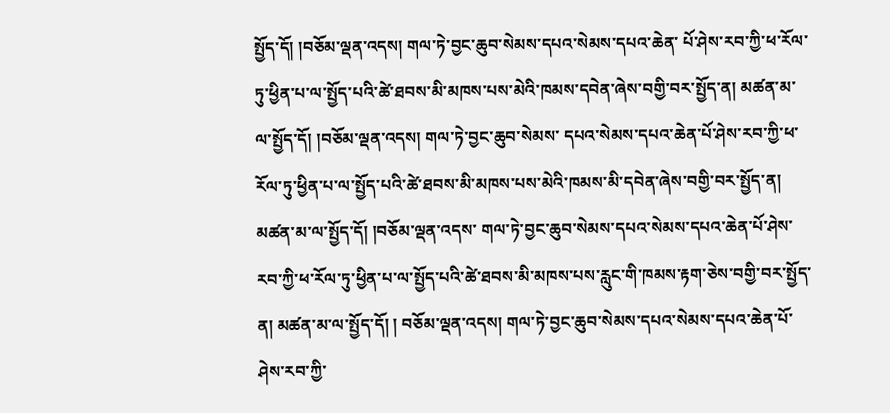སྤྱོད་དོ། །བཅོམ་ལྡན་འདས། གལ་ཏེ་བྱང་ཆུབ་སེམས་དཔའ་སེམས་དཔའ་ཆེན་ པོ་ཤེས་རབ་ཀྱི་ཕ་རོལ་ཏུ་ཕྱིན་པ་ལ་སྤྱོད་པའི་ཚེ་ཐབས་མི་མཁས་པས་མེའི་ཁམས་དབེན་ཞེས་བགྱི་བར་སྤྱོད་ན། མཚན་མ་ལ་སྤྱོད་དོ། །བཅོམ་ལྡན་འདས། གལ་ཏེ་བྱང་ཆུབ་སེམས་ དཔའ་སེམས་དཔའ་ཆེན་པོ་ཤེས་རབ་ཀྱི་ཕ་རོལ་ཏུ་ཕྱིན་པ་ལ་སྤྱོད་པའི་ཚེ་ཐབས་མི་མཁས་པས་མེའི་ཁམས་མི་དབེན་ཞེས་བགྱི་བར་སྤྱོད་ན། མཚན་མ་ལ་སྤྱོད་དོ། །བཅོམ་ལྡན་འདས་ གལ་ཏེ་བྱང་ཆུབ་སེམས་དཔའ་སེམས་དཔའ་ཆེན་པོ་ཤེས་རབ་ཀྱི་ཕ་རོལ་ཏུ་ཕྱིན་པ་ལ་སྤྱོད་པའི་ཚེ་ཐབས་མི་མཁས་པས་རླུང་གི་ཁམས་རྟག་ཅེས་བགྱི་བར་སྤྱོད་ན། མཚན་མ་ལ་སྤྱོད་དོ། ། བཅོམ་ལྡན་འདས། གལ་ཏེ་བྱང་ཆུབ་སེམས་དཔའ་སེམས་དཔའ་ཆེན་པོ་ཤེས་རབ་ཀྱི་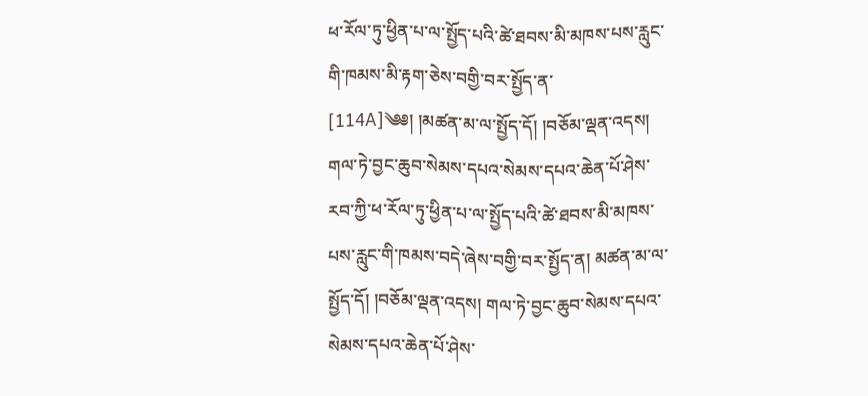ཕ་རོལ་ཏུ་ཕྱིན་པ་ལ་སྤྱོད་པའི་ཚེ་ཐབས་མི་མཁས་པས་རླུང་གི་ཁམས་མི་རྟག་ཅེས་བགྱི་བར་སྤྱོད་ན་ [114A]༄༅། །མཚན་མ་ལ་སྤྱོད་དོ། །བཅོམ་ལྡན་འདས། གལ་ཏེ་བྱང་ཆུབ་སེམས་དཔའ་སེམས་དཔའ་ཆེན་པོ་ཤེས་རབ་ཀྱི་ཕ་རོལ་ཏུ་ཕྱིན་པ་ལ་སྤྱོད་པའི་ཚེ་ཐབས་མི་མཁས་ པས་རླུང་གི་ཁམས་བདེ་ཞེས་བགྱི་བར་སྤྱོད་ན། མཚན་མ་ལ་སྤྱོད་དོ། །བཅོམ་ལྡན་འདས། གལ་ཏེ་བྱང་ཆུབ་སེམས་དཔའ་སེམས་དཔའ་ཆེན་པོ་ཤེས་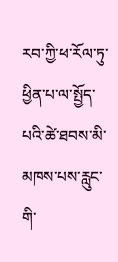རབ་ཀྱི་ཕ་རོལ་ཏུ་ཕྱིན་པ་ལ་སྤྱོད་ པའི་ཚེ་ཐབས་མི་མཁས་པས་རླུང་གི་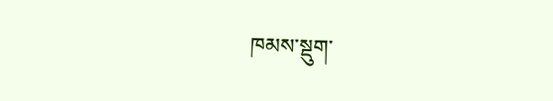ཁམས་སྡུག་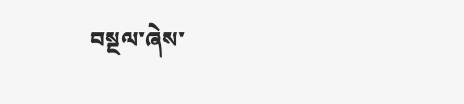བསྔལ་ཞེས་